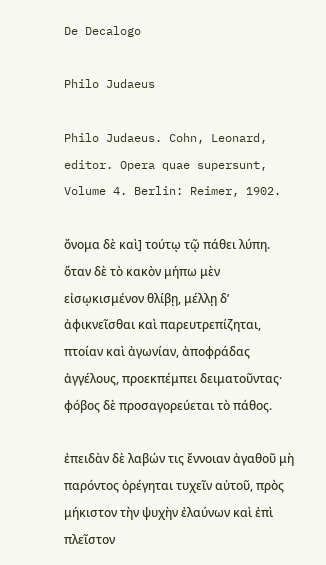De Decalogo

Philo Judaeus

Philo Judaeus. Cohn, Leonard, editor. Opera quae supersunt, Volume 4. Berlin: Reimer, 1902.

ὄνομα δὲ καὶ] τούτῳ τῷ πάθει λύπη. ὅταν δὲ τὸ κακὸν μήπω μὲν εἰσῳκισμένον θλίβῃ, μέλλῃ δ’ ἀφικνεῖσθαι καὶ παρευτρεπίζηται, πτοίαν καὶ ἀγωνίαν, ἀποφράδας ἀγγέλους, προεκπέμπει δειματοῦντας· φόβος δὲ προσαγορεύεται τὸ πάθος.

ἐπειδὰν δὲ λαβών τις ἔννοιαν ἀγαθοῦ μὴ παρόντος ὀρέγηται τυχεῖν αὐτοῦ, πρὸς μήκιστον τὴν ψυχὴν ἐλαύνων καὶ ἐπὶ πλεῖστον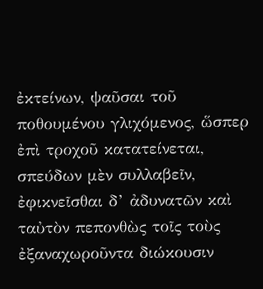ἐκτείνων, ψαῦσαι τοῦ ποθουμένου γλιχόμενος, ὥσπερ ἐπὶ τροχοῦ κατατείνεται, σπεύδων μὲν συλλαβεῖν, ἐφικνεῖσθαι δ’ ἀδυνατῶν καὶ ταὐτὸν πεπονθὼς τοῖς τοὺς ἐξαναχωροῦντα διώκουσιν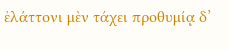ἐλάττονι μὲν τάχει προθυμίᾳ δ’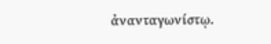ἀνανταγωνίστῳ.